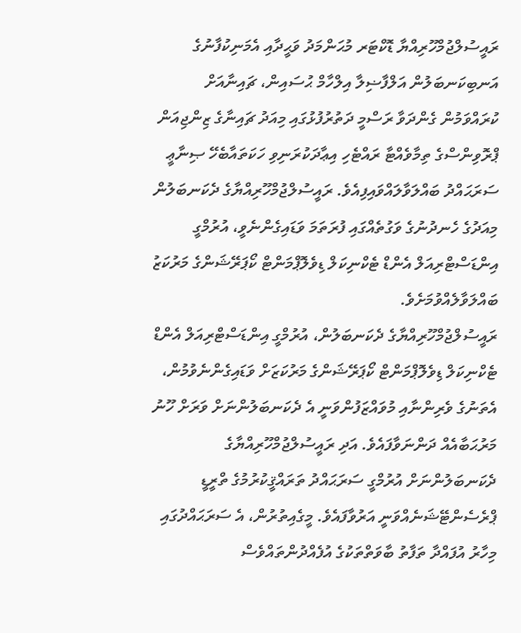ރައީސުލްޖުމްހޫރިއްޔާ ޑޮކްޓަރ މުޙަންމަދު ވަޙީދާއި އެމަނިކުފާނުގެ އަނބިކަނބަލުން އަލްފާޟިލާ އިލްހާމް ޙުސައިން، ޗައިނާއަށް ކުރައްވަމުން ގެންދަވާ ރަސްމީ ދަތުރުފުޅުގައި މިއަދު ޗައިނާގެ ޒިންޖިއަން ޕްރޮވިންސްގެ ތިމާވެއްޓާ ރައްޓެހި އިޢާދަކުރަނިވި ހަކަތައާބެހޭ ޞިނާޢީ ސަރަޙައްދު ބައްލަވާލައްވައިފިއެވެ. ރައީސުލްޖުމްހޫރިއްޔާގެ ދެކަނބަލުން މިއަދުގެ ހެނދުނުގެ ވަގުތެއްގައި ފުރަތަމަ ވަޑައިގެންނެވީ، އުރުމްގީ އިންޑަސްޓްރިއަލް އެންޑް ޓެކްނިކަލް ޑިވެލޮޕްމަންޓް ކޯޕަރޭޝަންގެ މަރުކަޒު ބައްލަވާލެއްވުމަށެވެ.
ރައީސުލްޖުމްހޫރިއްޔާގެ ދެކަނބަލުން، އުރުމްގީ އިންޑަސްޓްރިއަލް އެންޑް ޓެކްނިކަލް ޑިވެލޮޕްމަންޓް ކޯޕަރޭޝަންގެ މަރުކަޒަށް ވަޑައިގެންނެވުމުން، އެތަނުގެ ވެރިންނާއި މުވައްޒަފުންވަނީ އެ ދެކަނބަލުންނަށް ވަރަށް ހޫނު މަރުޙަބާއެއް ދަންނަވާފައެވެ. އަދި ރައީސުލްޖުމްހޫރިއްޔާގެ ދެކަނބަލުންނަށް އުރުމްގީ ސަރަޙައްދު ތަރައްޤީކުރުމުގެ ތްރީޑީ ޕްރެސެންޓޭޝަނެއްވަނީ އަރުވާފައެވެ. މީގެއިތުރުން، އެ ސަރަޙައްދުގައި މިހާރު އުފައްދާ ތަފާތު ބާވަތްތަކުގެ އުފެއްދުންތައްވެސް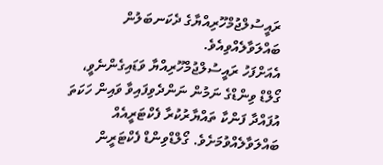ރައީސުލްޖުމްހޫރިއްޔާގެ ދެކަނބަލުން ބައްލަވާލެއްވިއެވެ.
އެއަށްފަހު ރައީސުލްޖުމްހޫރިއްޔާ ވަޑައިގެންނެވީ، ގޯލްޑް ވިންޑްގެ ނަމުން ނަންދެވިފައިވާ ވައިން ހަކަތަ އުފައްދާ ފަންކާ ތައްޔާރުކުރާ ފެކްޓަރީއެއް ބައްލަވާލެއްވުމަށެވެ. ގޯލްޑްވިންޑް ފެކްޓަރީން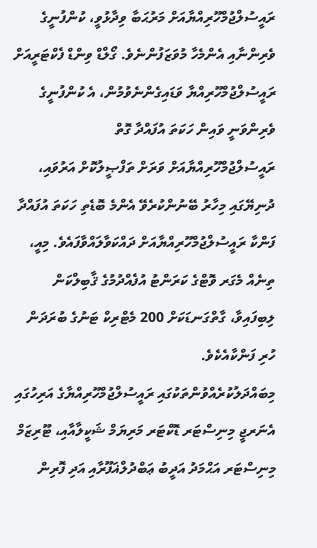ރައީސުލްޖުމްހޫރިއްޔާއަށް މަރުޙަބާ ވިދާޅުވީ، ކުންފުނީގެ ވެރިންނާއި އެންމެހާ މުވަޒަފުންނެވެ. ގޯލްޑް ވިންޑް ފެކްޓަރީއަށް ރައީސުލްޖުމްހޫރިއްޔާ ވަޑައިގެންނެވުމުން، އެ ކުންފުނީގެ ވެރިންވަނީ ވައިން ހަކަތަ އުފައްދާ ގޮތް ރައީސުލްޖުމްހޫރިއްޔާއަށް ވަރަށް ތަފްޞީލުކޮށް އަރުވައި، ދުނިޔޭގައި މިހާރު ބޭނުންކުރެވޭ އެންމެ ބޮޑެތި ހަކަތަ އުފައްދާ ފަންކާ ރައީސުލްޖުމްހޫރިއްޔާއަށް ދައްކަވާލައްވާފައެވެ. މިއީ، ތިނެއް މެގަރ ވޮޓްގެ ކަރަންޓު އުފެއްދުމުގެ ޤާބިލްކަން ލިބިފައިވާ، ގާތްގަނޑަކަށް 200 މެޓްރިކް ޓަނުގެ ބުރަދަން ހުރި ފަންކާއެކެވެ.
މިބައްދަލުކުރެއްވުންތަކުގައި ރައީސުލްޖުމްހޫރިއްޔާގެ އަރިހުގައި އެނަރޖީ މިނިސްޓަރ ޑޮކްޓަރ މަރިޔަމް ޝަކީލާއާއި، ޓޫރިޒަމް މިނިސްޓަރ އަޙްމަދު އަދީބު ޢަބްދުލްޣަފޫރާއި އަދި ފޮރިން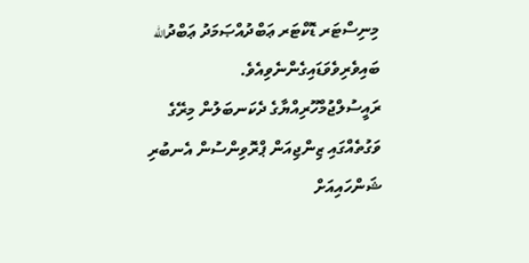މިނިސްޓަރ ޑޮކްޓަރ ޢަބްދުއްޞަމަދު ޢަބްދުالله ބައިވެރިވެވަޑައިގެންނެވިއެވެ.
ރައީސުލްޖުމްހޫރިއްޔާގެ ދެކަނބަލުން މިރޭގެ ވަގުތެއްގައި ޒިންޖިއަން ޕްރޮވިންސުން އެނބުރި ޝަންހައިއަށް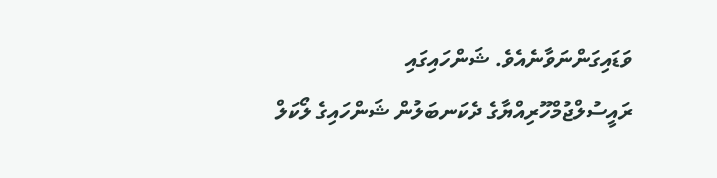ވަޑައިގަންނަވާނެއެވެ. ޝަންހައިގައި ރައީސުލްޖުމްހޫރިއްޔާގެ ދެކަނބަލުން ޝަންހައިގެ ލޯކަލް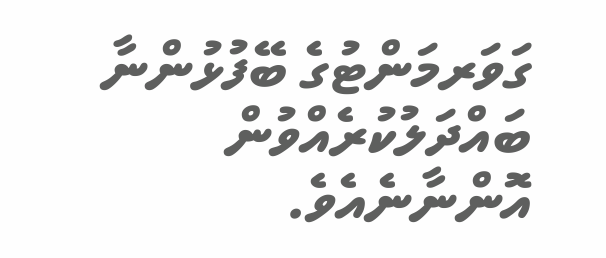ގަވަރމަންޓުގެ ބޭފުޅުންނާ ބައްދަލުކުރެއްވުން އޮންނާނެއެވެ.